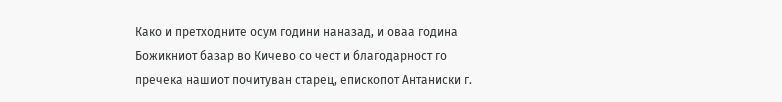Како и претходните осум години наназад, и оваа година Божикниот базар во Кичево со чест и благодарност го пречека нашиот почитуван старец, епископот Антаниски г.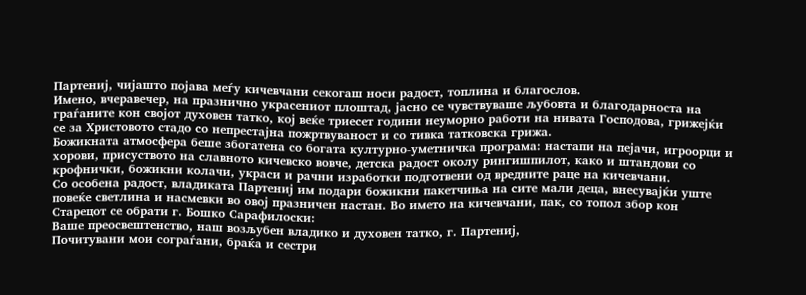Партениј, чијашто појава меѓу кичевчани секогаш носи радост, топлина и благослов.
Имено, вчеравечер, на празнично украсениот плоштад, јасно се чувствуваше љубовта и благодарноста на граѓаните кон својот духовен татко, кој веќе триесет години неуморно работи на нивата Господова, грижејќи се за Христовото стадо со непрестајна пожртвуваност и со тивка татковска грижа.
Божикната атмосфера беше збогатена со богата културно-уметничка програма: настапи на пејачи, игроорци и хорови, присуството на славното кичевско вовче, детска радост околу рингишпилот, како и штандови со крофнички, божикни колачи, украси и рачни изработки подготвени од вредните раце на кичевчани.
Со особена радост, владиката Партениј им подари божикни пакетчиња на сите мали деца, внесувајќи уште повеќе светлина и насмевки во овој празничен настан. Во името на кичевчани, пак, со топол збор кон Старецот се обрати г. Бошко Сарафилоски:
Ваше преосвештенство, наш возљубен владико и духовен татко, г. Партениј,
Почитувани мои сограѓани, браќа и сестри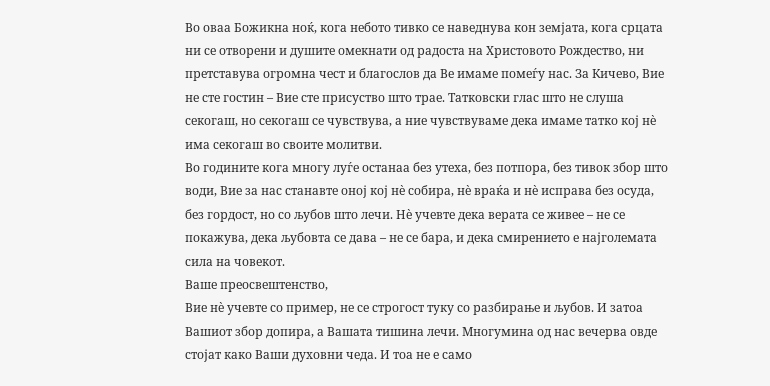Во оваа Божикна ноќ, кога небото тивко се наведнува кон земјата, кога срцата ни се отворени и душите омекнати од радоста на Христовото Рождество, ни претставува огромна чест и благослов да Ве имаме помеѓу нас. За Кичево, Вие не сте гостин – Вие сте присуство што трае. Татковски глас што не слуша секогаш, но секогаш се чувствува, а ние чувствуваме дека имаме татко кој нѐ има секогаш во своите молитви.
Во годините кога многу луѓе останаа без утеха, без потпора, без тивок збор што води, Вие за нас станавте оној кој нѐ собира, нѐ враќа и нѐ исправа без осуда, без гордост, но со љубов што лечи. Нѐ учевте дека верата се живее – не се покажува, дека љубовта се дава – не се бара, и дека смирението е најголемата сила на човекот.
Ваше преосвештенство,
Вие нѐ учевте со пример, не се строгост туку со разбирање и љубов. И затоа Вашиот збор допира, а Вашата тишина лечи. Многумина од нас вечерва овде стојат како Ваши духовни чеда. И тоа не е само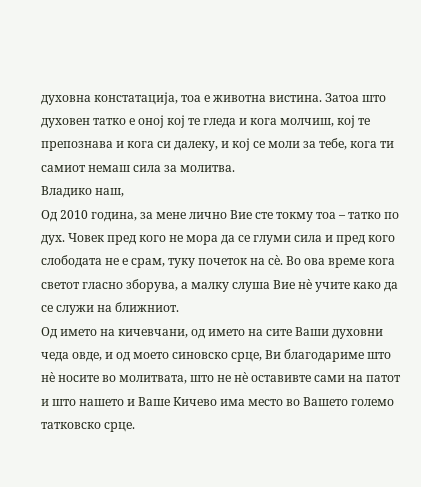духовна констатација, тоа е животна вистина. Затоа што духовен татко е оној кој те гледа и кога молчиш, кој те препознава и кога си далеку, и кој се моли за тебе, кога ти самиот немаш сила за молитва.
Владико наш,
Од 2010 година, за мене лично Вие сте токму тоа – татко по дух. Човек пред кого не мора да се глуми сила и пред кого слободата не е срам, туку почеток на сѐ. Во ова време кога светот гласно зборува, а малку слуша Вие нѐ учите како да се служи на ближниот.
Од името на кичевчани, од името на сите Ваши духовни чеда овде, и од моето синовско срце, Ви благодариме што нѐ носите во молитвата, што не нѐ оставивте сами на патот и што нашето и Ваше Кичево има место во Вашето големо татковско срце.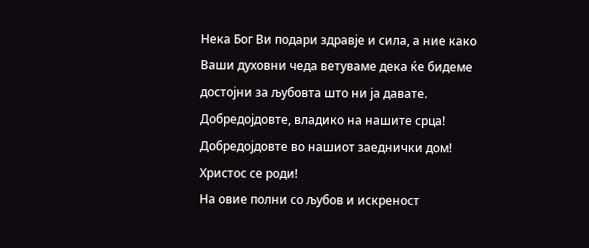Нека Бог Ви подари здравје и сила, а ние како Ваши духовни чеда ветуваме дека ќе бидеме достојни за љубовта што ни ја давате. Добредојдовте, владико на нашите срца! Добредојдовте во нашиот заеднички дом!
Христос се роди!
На овие полни со љубов и искреност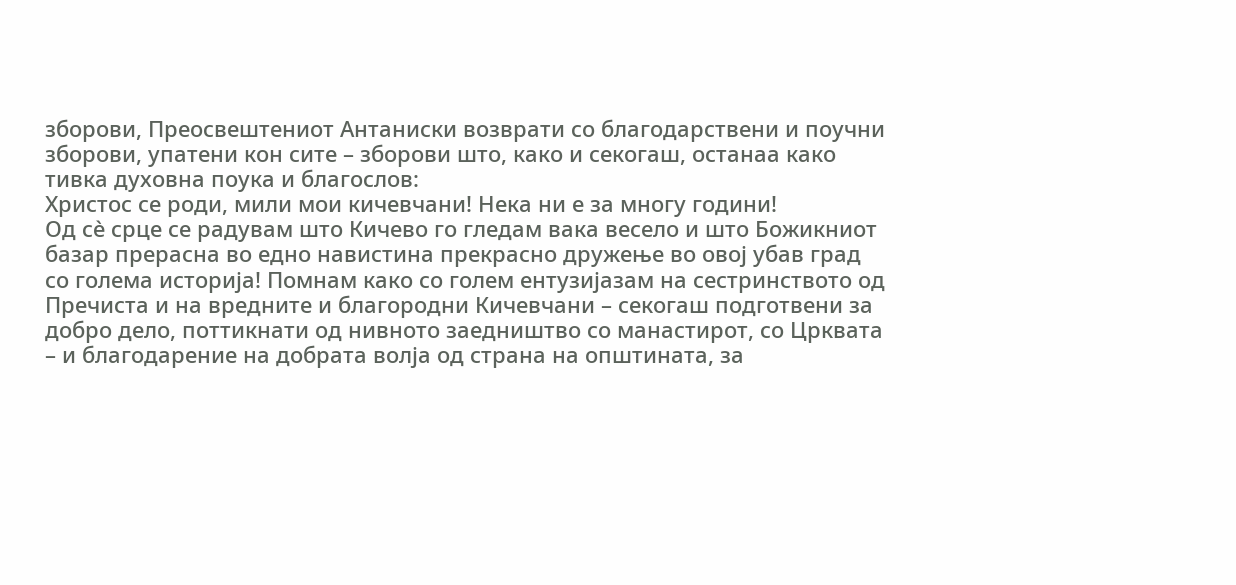зборови, Преосвештениот Антаниски возврати со благодарствени и поучни зборови, упатени кон сите – зборови што, како и секогаш, останаа како тивка духовна поука и благослов:
Христос се роди, мили мои кичевчани! Нека ни е за многу години!
Од сѐ срце се радувам што Кичево го гледам вака весело и што Божикниот базар прерасна во едно навистина прекрасно дружење во овој убав град со голема историја! Помнам како со голем ентузијазам на сестринството од Пречиста и на вредните и благородни Кичевчани – секогаш подготвени за добро дело, поттикнати од нивното заедништво со манастирот, со Црквата – и благодарение на добрата волја од страна на општината, за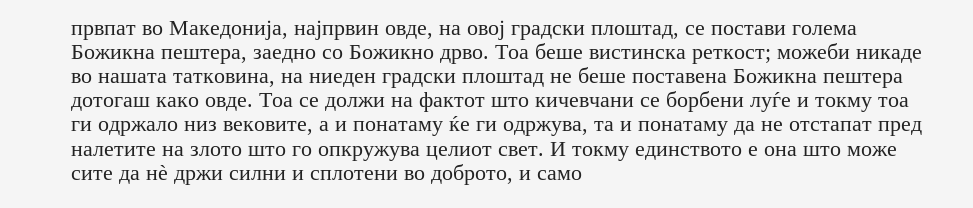првпат во Македонија, најпрвин овде, на овој градски плоштад, се постави голема Божикна пештера, заедно со Божикно дрво. Тоа беше вистинска реткост; можеби никаде во нашата татковина, на ниеден градски плоштад не беше поставена Божикна пештера дотогаш како овде. Тоа се должи на фактот што кичевчани се борбени луѓе и токму тоа ги одржало низ вековите, а и понатаму ќе ги одржува, та и понатаму да не отстапат пред налетите на злото што го опкружува целиот свет. И токму единството е она што може сите да нѐ држи силни и сплотени во доброто, и само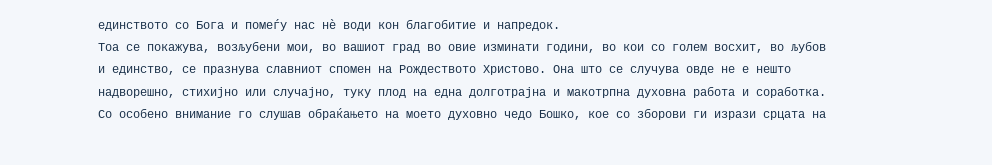единството со Бога и помеѓу нас нѐ води кон благобитие и напредок.
Тоа се покажува, возљубени мои, во вашиот град во овие изминати години, во кои со голем восхит, во љубов и единство, се празнува славниот спомен на Рождеството Христово. Она што се случува овде не е нешто надворешно, стихијно или случајно, туку плод на една долготрајна и макотрпна духовна работа и соработка.
Со особено внимание го слушав обраќањето на моето духовно чедо Бошко, кое со зборови ги изрази срцата на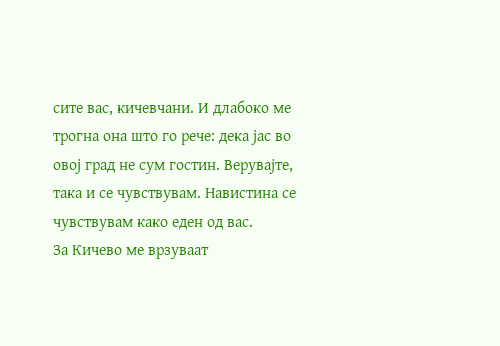сите вас, кичевчани. И длабоко ме трогна она што го рече: дека јас во овој град не сум гостин. Верувајте, така и се чувствувам. Навистина се чувствувам како еден од вас.
За Кичево ме врзуваат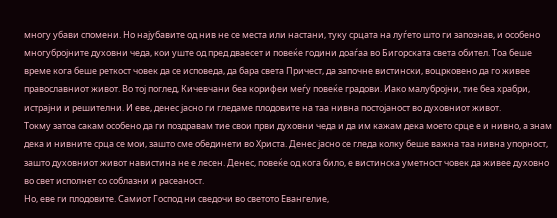многу убави спомени. Но најубавите од нив не се места или настани, туку срцата на луѓето што ги запознав, и особено многубројните духовни чеда, кои уште од пред дваесет и повеќе години доаѓаа во Бигорската света обител. Тоа беше време кога беше реткост човек да се исповеда, да бара света Причест, да започне вистински, воцрковено да го живее православниот живот. Во тој поглед, Кичевчани беа корифеи меѓу повеќе градови. Иако малубројни, тие беа храбри, истрајни и решителни. И еве, денес јасно ги гледаме плодовите на таа нивна постојаност во духовниот живот.
Токму затоа сакам особено да ги поздравам тие свои први духовни чеда и да им кажам дека моето срце е и нивно, а знам дека и нивните срца се мои, зашто сме обединети во Христа. Денес јасно се гледа колку беше важна таа нивна упорност, зашто духовниот живот навистина не е лесен. Денес, повеќе од кога било, е вистинска уметност човек да живее духовно во свет исполнет со соблазни и расеаност.
Но, еве ги плодовите. Самиот Господ ни сведочи во светото Евангелие,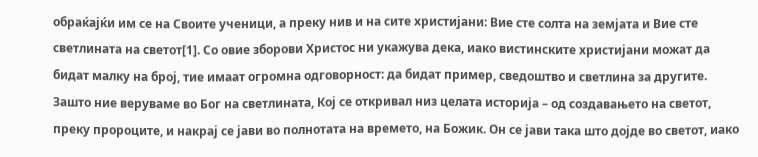обраќајќи им се на Своите ученици, а преку нив и на сите христијани: Вие сте солта на земјата и Вие сте светлината на светот[1]. Со овие зборови Христос ни укажува дека, иако вистинските христијани можат да бидат малку на број, тие имаат огромна одговорност: да бидат пример, сведоштво и светлина за другите. Зашто ние веруваме во Бог на светлината, Кој се откривал низ целата историја – од создавањето на светот, преку пророците, и накрај се јави во полнотата на времето, на Божик. Он се јави така што дојде во светот, иако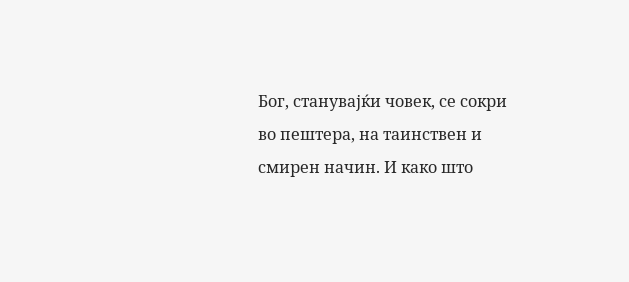Бог, станувајќи човек, се сокри во пештера, на таинствен и смирен начин. И како што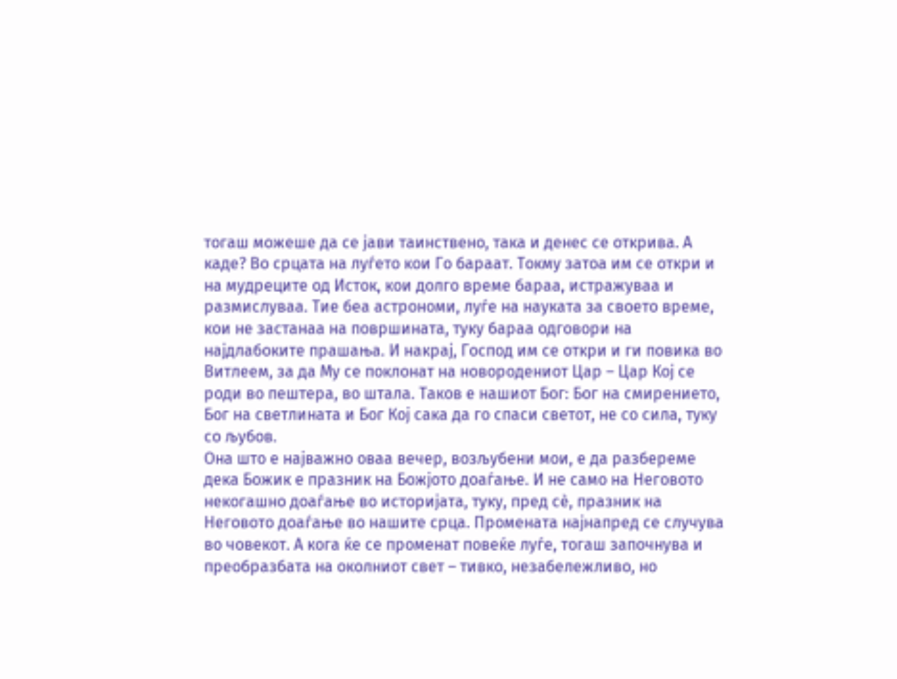тогаш можеше да се јави таинствено, така и денес се открива. А каде? Во срцата на луѓето кои Го бараат. Токму затоа им се откри и на мудреците од Исток, кои долго време бараа, истражуваа и размислуваа. Тие беа астрономи, луѓе на науката за своето време, кои не застанаа на површината, туку бараа одговори на најдлабоките прашања. И накрај, Господ им се откри и ги повика во Витлеем, за да Му се поклонат на новородениот Цар – Цар Кој се роди во пештера, во штала. Таков е нашиот Бог: Бог на смирението, Бог на светлината и Бог Кој сака да го спаси светот, не со сила, туку со љубов.
Она што е најважно оваа вечер, возљубени мои, е да разбереме дека Божик е празник на Божјото доаѓање. И не само на Неговото некогашно доаѓање во историјата, туку, пред сè, празник на Неговото доаѓање во нашите срца. Промената најнапред се случува во човекот. А кога ќе се променат повеќе луѓе, тогаш започнува и преобразбата на околниот свет – тивко, незабележливо, но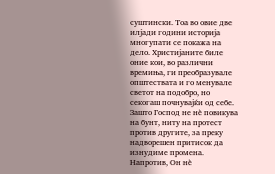суштински. Тоа во овие две илјади години историја многупати се покажа на дело. Христијаните биле оние кои, во различни времиња, ги преобразувале општествата и го менувале светот на подобро, но секогаш почнувајќи од себе. Зашто Господ не нè повикува на бунт, ниту на протест против другите, за преку надворешен притисок да изнудиме промена. Напротив, Он нè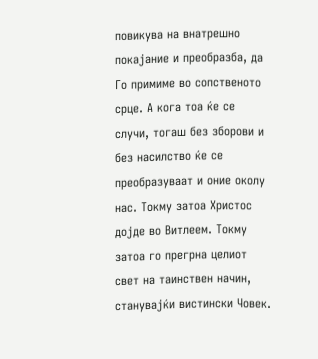повикува на внатрешно покајание и преобразба, да Го примиме во сопственото срце. А кога тоа ќе се случи, тогаш без зборови и без насилство ќе се преобразуваат и оние околу нас. Токму затоа Христос дојде во Витлеем. Токму затоа го прегрна целиот свет на таинствен начин, станувајќи вистински Човек.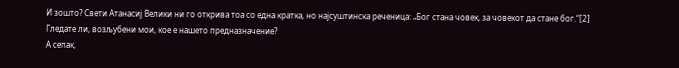И зошто? Свети Атанасиј Велики ни го открива тоа со една кратка, но најсуштинска реченица: „Бог стана човек, за човекот да стане бог.“[2]
Гледате ли, возљубени мои, кое е нашето предназначение?
А сепак,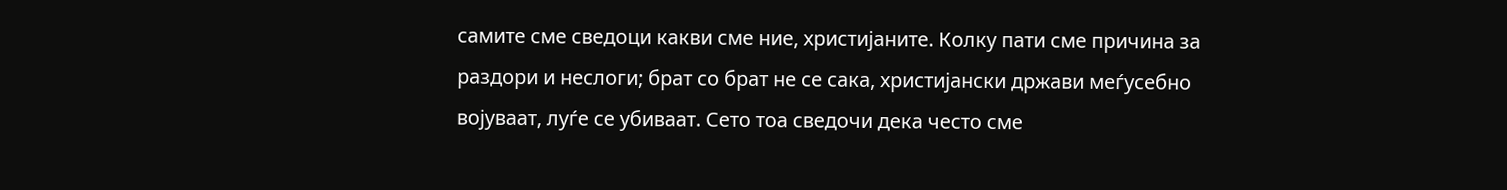самите сме сведоци какви сме ние, христијаните. Колку пати сме причина за раздори и неслоги; брат со брат не се сака, христијански држави меѓусебно војуваат, луѓе се убиваат. Сето тоа сведочи дека често сме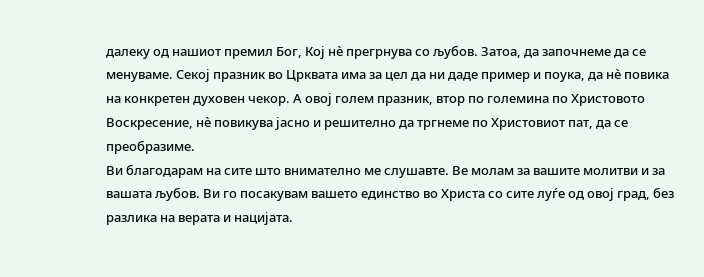далеку од нашиот премил Бог, Кој нè прегрнува со љубов. Затоа, да започнеме да се менуваме. Секој празник во Црквата има за цел да ни даде пример и поука, да нè повика на конкретен духовен чекор. А овој голем празник, втор по големина по Христовото Воскресение, нè повикува јасно и решително да тргнеме по Христовиот пат, да се преобразиме.
Ви благодарам на сите што внимателно ме слушавте. Ве молам за вашите молитви и за вашата љубов. Ви го посакувам вашето единство во Христа со сите луѓе од овој град, без разлика на верата и нацијата.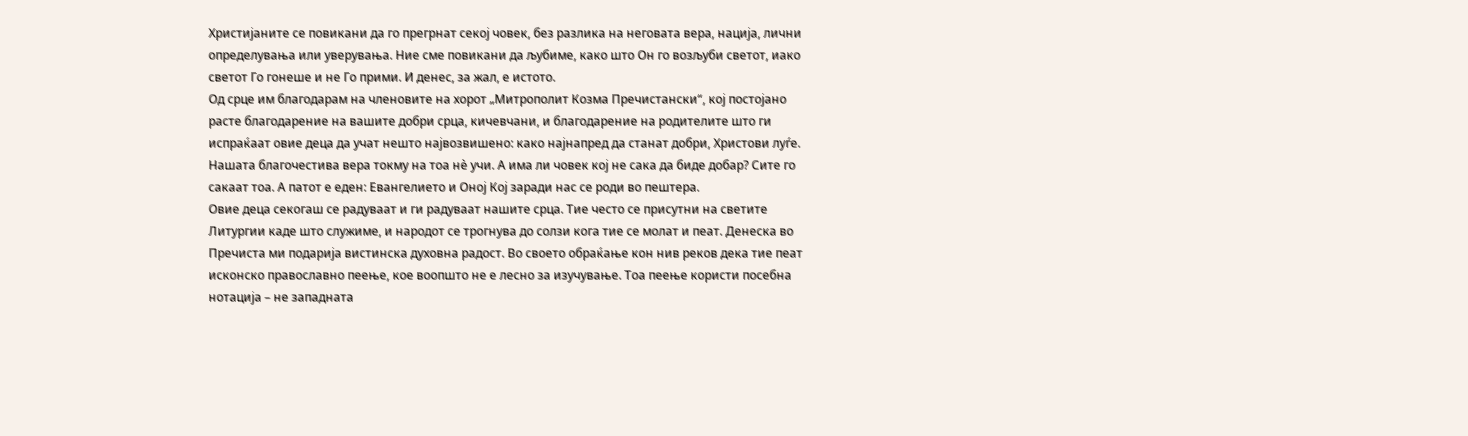Христијаните се повикани да го прегрнат секој човек, без разлика на неговата вера, нација, лични определувања или уверувања. Ние сме повикани да љубиме, како што Он го возљуби светот, иако светот Го гонеше и не Го прими. И денес, за жал, е истото.
Од срце им благодарам на членовите на хорот „Митрополит Козма Пречистански“, кој постојано расте благодарение на вашите добри срца, кичевчани, и благодарение на родителите што ги испраќаат овие деца да учат нешто највозвишено: како најнапред да станат добри, Христови луѓе. Нашата благочестива вера токму на тоа нè учи. А има ли човек кој не сака да биде добар? Сите го сакаат тоа. А патот е еден: Евангелието и Оној Кој заради нас се роди во пештера.
Овие деца секогаш се радуваат и ги радуваат нашите срца. Тие често се присутни на светите Литургии каде што служиме, и народот се трогнува до солзи кога тие се молат и пеат. Денеска во Пречиста ми подарија вистинска духовна радост. Во своето обраќање кон нив реков дека тие пеат исконско православно пеење, кое воопшто не е лесно за изучување. Тоа пеење користи посебна нотација – не западната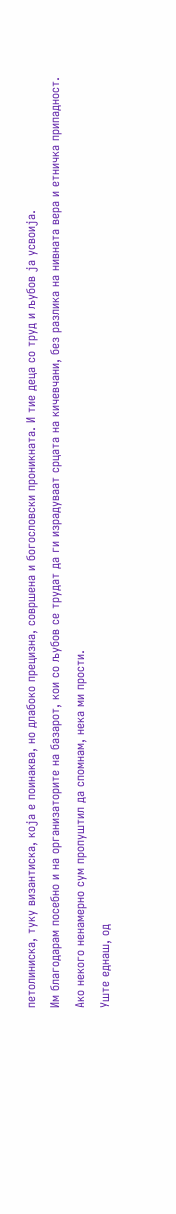петолиниска, туку византиска, која е поинаква, но длабоко прецизна, совршена и богословски проникната. И тие деца со труд и љубов ја усвоија.
Им благодарам посебно и на организаторите на базарот, кои со љубов се трудат да ги израдуваат срцата на кичевчани, без разлика на нивната вера и етничка припадност.
Ако некого ненамерно сум пропуштил да спомнам, нека ми прости.
Уште еднаш, од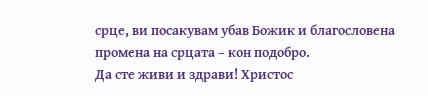срце, ви посакувам убав Божик и благословена промена на срцата – кон подобро.
Да сте живи и здрави! Христос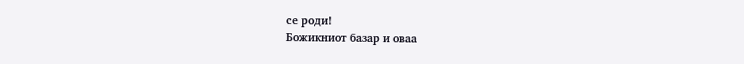се роди!
Божикниот базар и оваа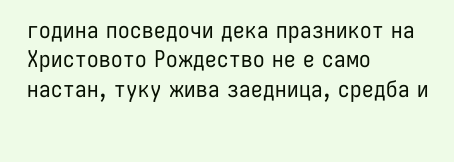година посведочи дека празникот на Христовото Рождество не е само настан, туку жива заедница, средба и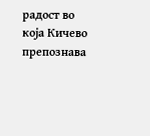радост во која Кичево препознава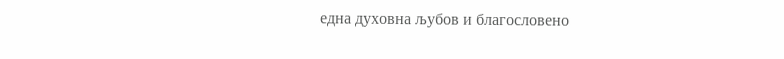една духовна љубов и благословено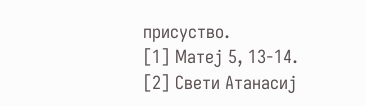присуство.
[1] Матеј 5, 13-14.
[2] Свети Атанасиј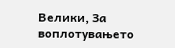Велики, За воплотувањето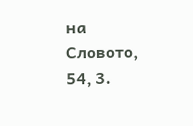на Словото, 54, 3.